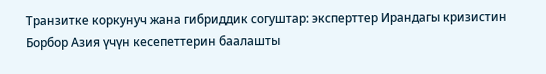Транзитке коркунуч жана гибриддик согуштар: эксперттер Ирандагы кризистин Борбор Азия үчүн кесепеттерин баалашты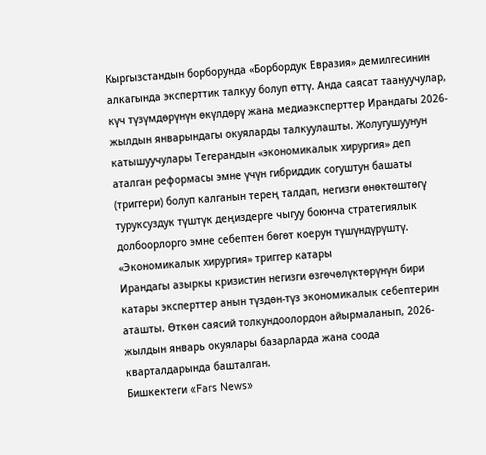Кыргызстандын борборунда «Борбордук Евразия» демилгесинин алкагында эксперттик талкуу болуп өттү. Анда саясат таануучулар, күч түзүмдөрүнүн өкүлдөрү жана медиаэксперттер Ирандагы 2026-жылдын январындагы окуяларды талкуулашты. Жолугушуунун катышуучулары Тегерандын «экономикалык хирургия» деп аталган реформасы эмне үчүн гибриддик согуштун башаты (триггери) болуп калганын терең талдап, негизги өнөктөштөгү туруксуздук түштүк деңиздерге чыгуу боюнча стратегиялык долбоорлорго эмне себептен бөгөт коерун түшүндүрүштү.
«Экономикалык хирургия» триггер катары
Ирандагы азыркы кризистин негизги өзгөчөлүктөрүнүн бири катары эксперттер анын түздөн-түз экономикалык себептерин аташты. Өткөн саясий толкундоолордон айырмаланып, 2026-жылдын январь окуялары базарларда жана соода кварталдарында башталган.
Бишкектеги «Fars News»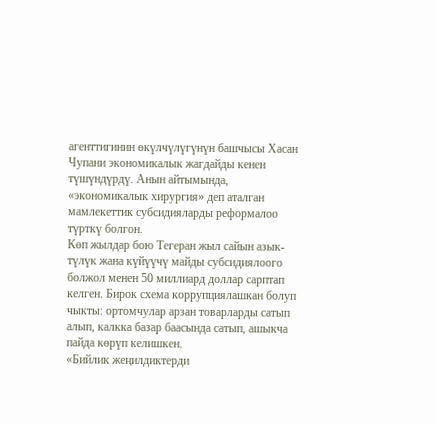агенттигинин өкүлчүлүгүнүн башчысы Хасан Чупани экономикалык жагдайды кенен түшүндүрдү. Анын айтымында, «экономикалык хирургия» деп аталган мамлекеттик субсидияларды реформалоо түрткү болгон.
Көп жылдар бою Тегеран жыл сайын азык-түлүк жана күйүүчү майды субсидиялоого болжол менен 50 миллиард доллар сарптап келген. Бирок схема коррупциялашкан болуп чыкты: ортомчулар арзан товарларды сатып алып, калкка базар баасында сатып, ашыкча пайда көрүп келишкен.
«Бийлик жеңилдиктерди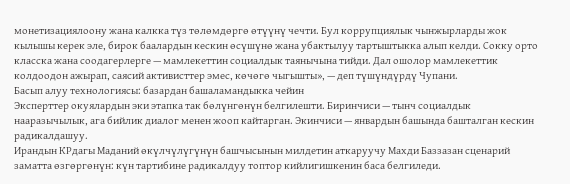монетизациялоону жана калкка түз төлөмдөргө өтүүнү чечти. Бул коррупциялык чынжырларды жок кылышы керек эле, бирок баалардын кескин өсүшүнө жана убактылуу тартыштыкка алып келди. Сокку орто класска жана соодагерлерге — мамлекеттин социалдык таянычына тийди. Дал ошолор мамлекеттик колдоодон ажырап, саясий активисттер эмес, көчөгө чыгышты», — деп түшүндүрдү Чупани.
Басып алуу технологиясы: базардан башаламандыкка чейин
Эксперттер окуялардын эки этапка так бөлүнгөнүн белгилешти. Биринчиси — тынч социалдык нааразычылык, ага бийлик диалог менен жооп кайтарган. Экинчиси — январдын башында башталган кескин радикалдашуу.
Ирандын КРдагы Маданий өкүлчүлүгүнүн башчысынын милдетин аткаруучу Махди Баззазан сценарий заматта өзгөргөнүн: күн тартибине радикалдуу топтор кийлигишкенин баса белгиледи.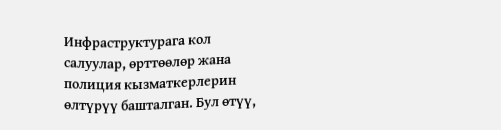Инфраструктурага кол салуулар, өрттөөлөр жана полиция кызматкерлерин өлтүрүү башталган. Бул өтүү,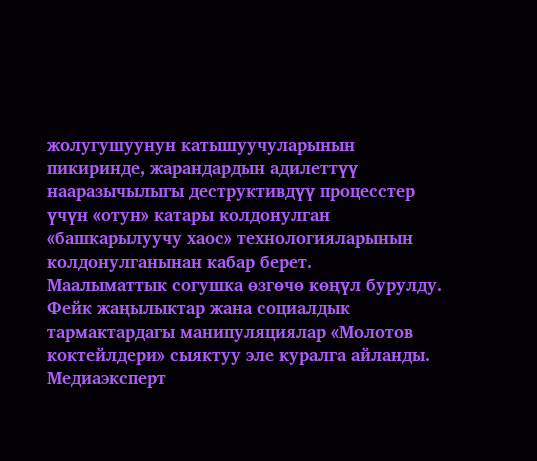жолугушуунун катышуучуларынын пикиринде, жарандардын адилеттүү нааразычылыгы деструктивдүү процесстер үчүн «отун» катары колдонулган «башкарылуучу хаос» технологияларынын колдонулганынан кабар берет.
Маалыматтык согушка өзгөчө көңүл бурулду. Фейк жаңылыктар жана социалдык тармактардагы манипуляциялар «Молотов коктейлдери» сыяктуу эле куралга айланды. Медиаэксперт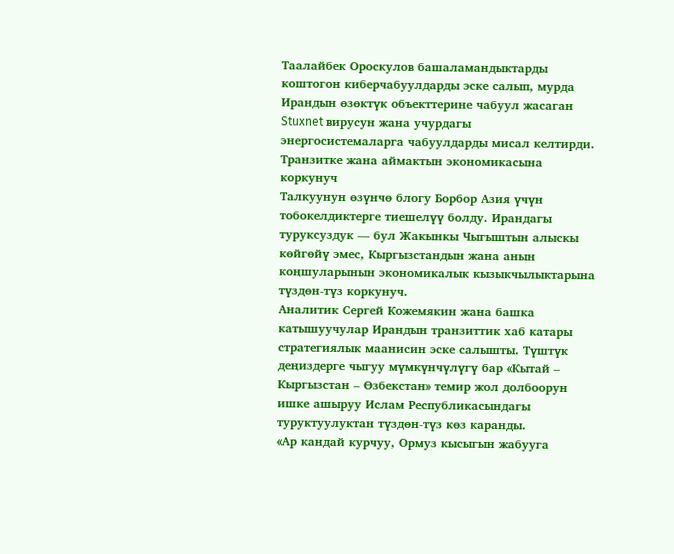Таалайбек Ороскулов башаламандыктарды коштогон киберчабуулдарды эске салып, мурда Ирандын өзөктүк объекттерине чабуул жасаган Stuxnet вирусун жана учурдагы энергосистемаларга чабуулдарды мисал келтирди.
Транзитке жана аймактын экономикасына коркунуч
Талкуунун өзүнчө блогу Борбор Азия үчүн тобокелдиктерге тиешелүү болду. Ирандагы туруксуздук — бул Жакынкы Чыгыштын алыскы көйгөйү эмес, Кыргызстандын жана анын коңшуларынын экономикалык кызыкчылыктарына түздөн-түз коркунуч.
Аналитик Сергей Кожемякин жана башка катышуучулар Ирандын транзиттик хаб катары стратегиялык маанисин эске салышты. Түштүк деңиздерге чыгуу мүмкүнчүлүгү бар «Кытай – Кыргызстан – Өзбекстан» темир жол долбоорун ишке ашыруу Ислам Республикасындагы туруктуулуктан түздөн-түз көз каранды.
«Ар кандай курчуу, Ормуз кысыгын жабууга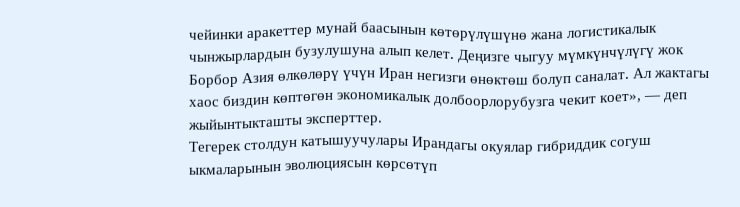чейинки аракеттер мунай баасынын көтөрүлүшүнө жана логистикалык чынжырлардын бузулушуна алып келет. Деңизге чыгуу мүмкүнчүлүгү жок Борбор Азия өлкөлөрү үчүн Иран негизги өнөктөш болуп саналат. Ал жактагы хаос биздин көптөгөн экономикалык долбоорлорубузга чекит коет», — деп жыйынтыкташты эксперттер.
Тегерек столдун катышуучулары Ирандагы окуялар гибриддик согуш ыкмаларынын эволюциясын көрсөтүп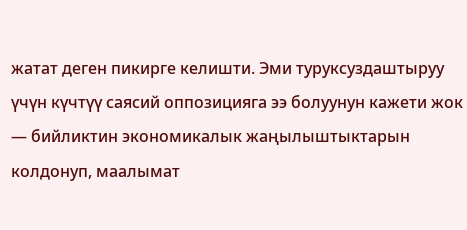жатат деген пикирге келишти. Эми туруксуздаштыруу үчүн күчтүү саясий оппозицияга ээ болуунун кажети жок — бийликтин экономикалык жаңылыштыктарын колдонуп, маалымат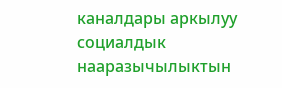каналдары аркылуу социалдык нааразычылыктын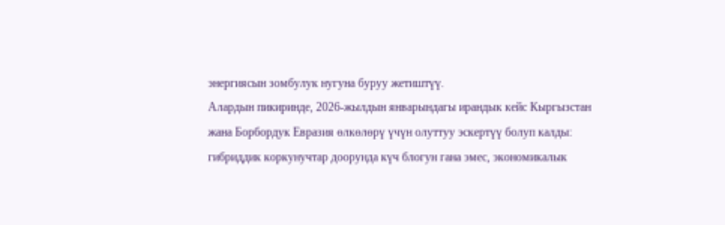энергиясын зомбулук нугуна буруу жетиштүү.
Алардын пикиринде, 2026-жылдын январындагы ирандык кейс Кыргызстан жана Борбордук Евразия өлкөлөрү үчүн олуттуу эскертүү болуп калды: гибриддик коркунучтар доорунда күч блогун гана эмес, экономикалык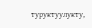туруктуулукту,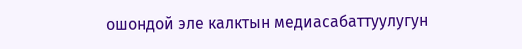ошондой эле калктын медиасабаттуулугун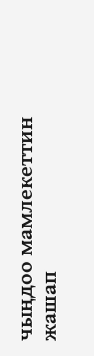чыңдоо мамлекеттин жашап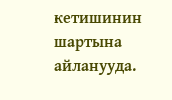кетишинин шартына айланууда.